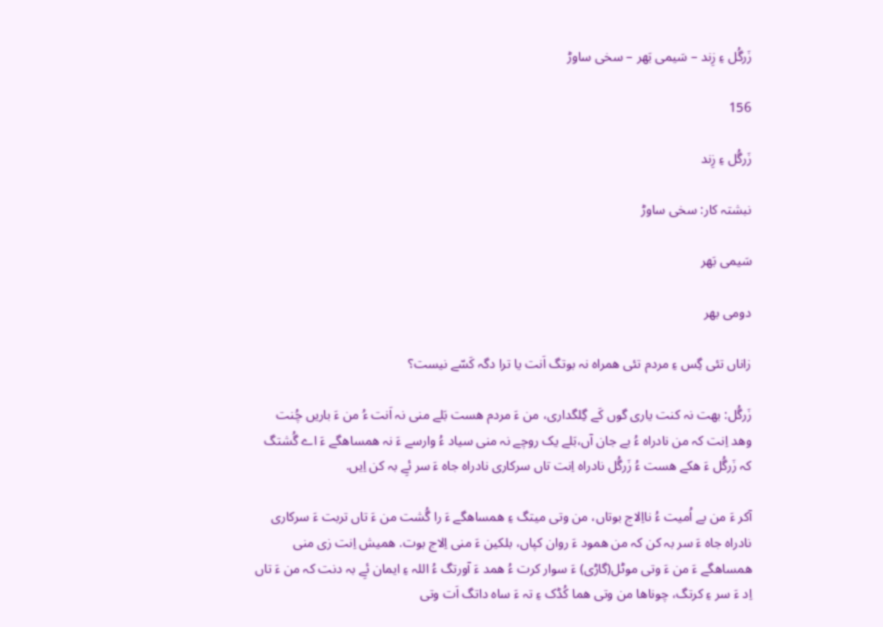زَرگُل ءِ زِند – سَیمی بَھر – سخی ساوڑ

156

زَرگُل ءِ زِند

نبشتہ کار: سخی ساوڑ

سَیمی بَھر

دومی بھر

زاناں تئی گِس ءِ مردم تئی ھمراہ نہ بوتگ اَنت یا ترا دگہ کَسّے نیست؟

زَرگُل: بھت نہ کنت یاری گوں کَے گِلگداری، من ءَ مردم ھست بَلے منی نہ اَنت ءُ من ءَ باریں چُنت وھد اِنت کہ من نادراہ ءُ بے جان آں،بَلے یک روچے نہ منی سیاد ءُ وارسے ءَ نہ ھمساھگے ءَ اے گُشتگ کہ زَرگُل ءَ ھکے ھست ءُ زَرگُل نادراہ اِنت تاں سرکاری نادراہ جاہ ءَ سر ئےِ بہ کن اِیں.

آکر ءَ من بے اُمیت ءُ نااِلاج بوتاں، من وتی میتگ ءِ ھمساھگے ءَ را گُشت من ءَ تاں تربت ءَ سرکاری نادراہ جاہ ءَ سر بہ کن کہ من ھمود ءَ روان کپاں، بلکین ءَ منی اِلاج بوت. ھمیش اِنت زی منی ھمساھگے ءَ من ءَ وتی موٹل(گاڑی) ءَ سوار کرت ءُ ھمد ءَ آورتگ ءُ اللہ ءِ ایمان ئےِ بہ دنت کہ من ءَ تاں اِد ءَ سر ءِ کرتگ، چوناھا من وتی ھما کُڈک ءِ تہ ءَ ساہ داتگ اَت وتی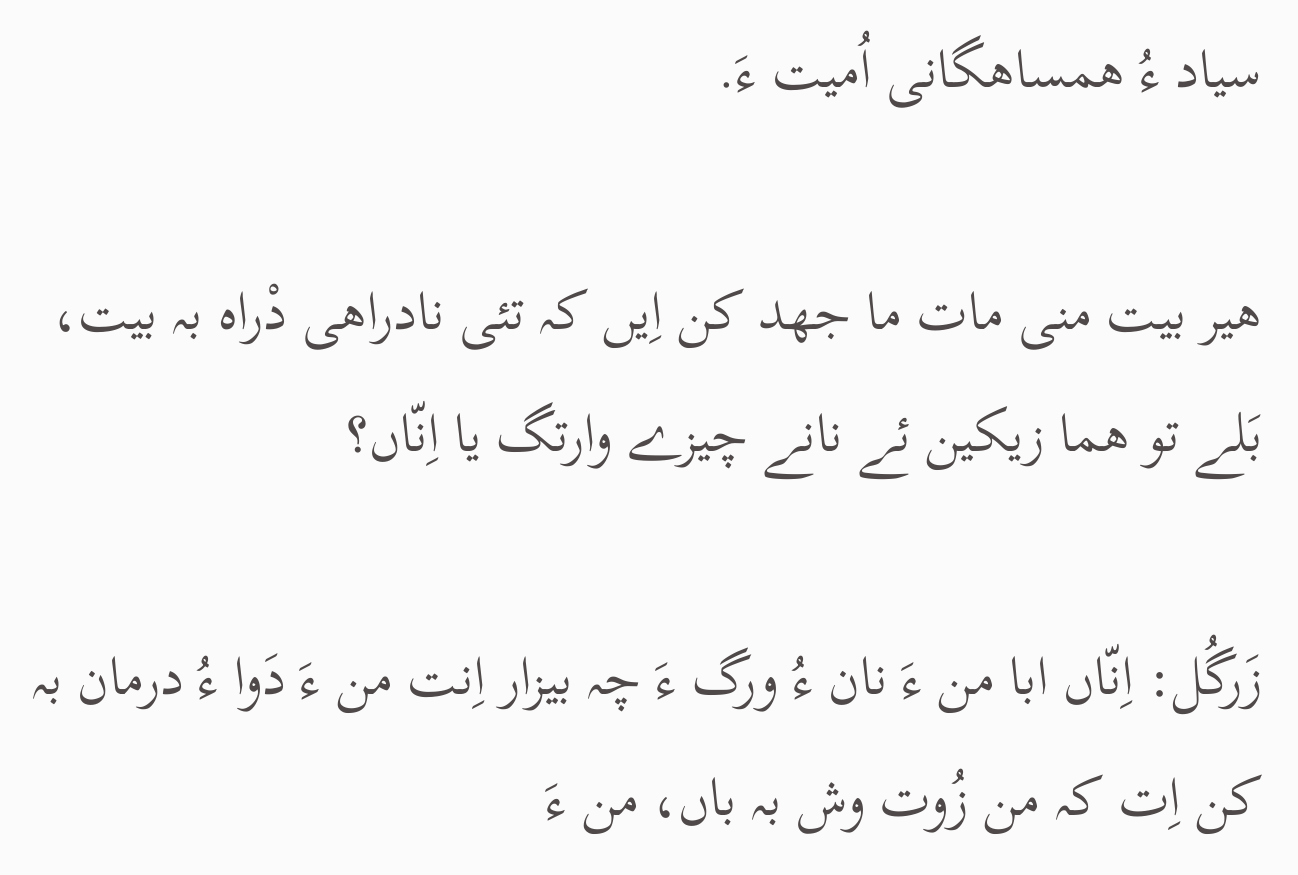سیاد ءُ ھمساھگانی اُمیت ءَ.

ھیر بیت منی مات ما جھد کن اِیں کہ تئی نادراھی دْراہ بہ بیت، بَلے تو ھما زیکین ئے نانے چیزے وارتگ یا اِنّاں؟

زَرگُل: اِنّاں ابا من ءَ نان ءُ ورگ ءَ چہ بیزار اِنت من ءَ دَوا ءُ درمان بہ کن اِت کہ من زُوت وش بہ باں، من ءَ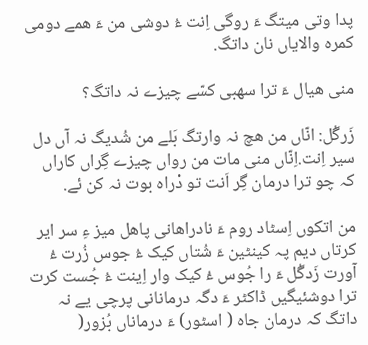پدا وتی میتگ ءَ روگی اِنت ءُ دوشی من ءَ ھمے دومی کمرہ والایاں نان داتگ.

منی ھیال ءَ ترا سھبی کسّے چیزے نہ داتگ؟

زَرگُل: انّاں من ھچ نہ وارتگ بَلے من شُدیگ نہ آں دل سیر اِنت.اِنّاں منی مات من رواں چیزے گِراں کاراں کہ چو ترا درمان گِر اَنت تو دْراہ بوت نہ کن ئے.

من اتکوں اِسٹاد روم ءَ نادراھانی پاھل میز ءِ سر ایر کرتاں دیم پہ کینٹین ءَ شُتاں کیک ءُ جوس زُرت ءُ آورت زَدگُل ءَ را جُوس ءُ کیک وار اِینت ءُ جُست کرت ترا دوشئیگیں ڈاکٹر ءَ دگہ درمانانی پرچی یے نہ داتگ کہ درمان جاہ ( اسٹور) ءَ درماناں بُزور(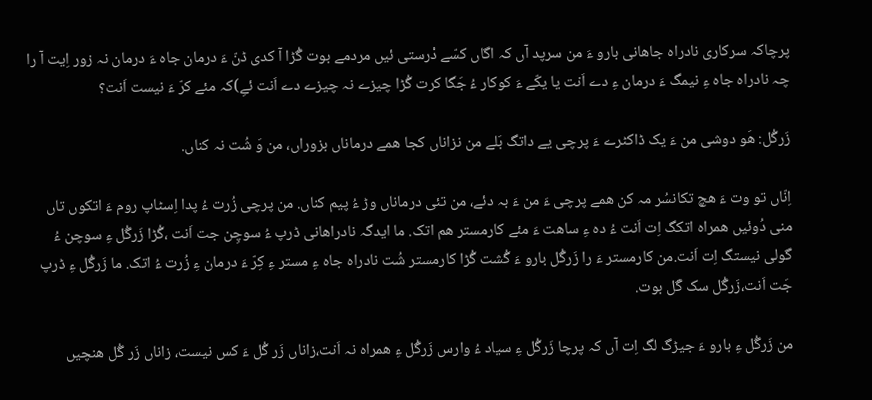پرچاکہ سرکاری نادراہ جاھانی بارو ءَ من سرپد آں کہ اگاں کسّے دْرستی ئیں مردمے بوت گُڑا آ کدی ڈنّ ءَ درمان جاہ ءَ درمان نہ زور اِیت آ را چہ نادراہ جاہ ءِ نیمگ ءَ درمان ءِ دے اَنت یا یکّے ءَ کوکار ءُ جَگا کرت گُڑا چیزے نہ چیزے دے اَنت ئےِ)کہ مئے کرّ ءَ نیست اَنت؟

زَرگُل: ھَو دوشی من ءَ یک ڈاکٹرے ءَ پرچی یے داتگ بَلے من نزاناں کجا ھمے درماناں بزوراں، من وَ شُت نہ کناں.

اِنّاں تو وت ءَ ھچ تکانسُر مہ کن ھمے پرچی ءَ من ءَ بہ دئے، من تئی درماناں وڑ ءُ پیم کناں. من پرچی زُرت ءُ پدا اِسٹاپ روم ءَ اتکوں تاں منی دُوئیں ھمراہ اتکگ اِت اَنت ءُ دہ ءِ ساھت ءَ مئے کارمستر ھم اتک. ما ایدگہ نادراھانی ڈرپ ءُ سوچِن جت اَنت ،گُڑا زَرگُل ءِ سوچن ءُ گولی نیستگ اِت اَنت.من کارمستر ءَ را زَرگُل بارو ءَ گُشت گُڑا کارمستر شُت نادراہ جاہ ءِ مستر ءِ کِرّ ءَ درمان ءِ زُرت ءُ اتک. ما زَرگُل ءِ ڈرپ جَت اَنت،زَرگُل سک گَل بوت.

من زَرگُل ءِ بارو ءَ جیڑگ لگ اِت آں کہ پرچا زَرگُل ءِ سیاد ءُ وارس زَرگُل ءِ ھمراہ نہ اَنت،زاناں زَر گُل ءَ کس نیست، زاناں زَر گُل ھنچیں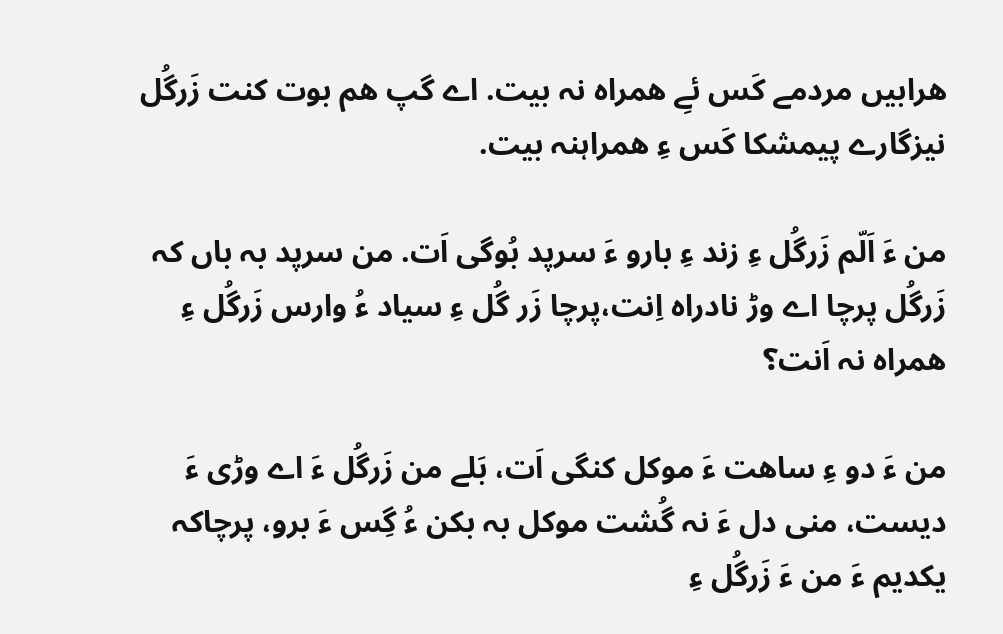ھرابیں مردمے کَس ئےِ ھمراہ نہ بیت. اے گپ ھم بوت کنت زَرگُل نیزگارے پیمشکا کَس ءِ ھمراہنہ بیت.

من ءَ اَلّم زَرگُل ءِ زند ءِ بارو ءَ سرپد بُوگی اَت. من سرپد بہ باں کہ زَرگُل پرچا اے وڑ نادراہ اِنت،پرچا زَر گُل ءِ سیاد ءُ وارس زَرگُل ءِ ھمراہ نہ اَنت؟

من ءَ دو ءِ ساھت ءَ موکل کنگی اَت، بَلے من زَرگُل ءَ اے وڑی ءَ دیست، منی دل ءَ نہ گُشت موکل بہ بکن ءُ گِس ءَ برو، پرچاکہ یکدیم ءَ من ءَ زَرگُل ءِ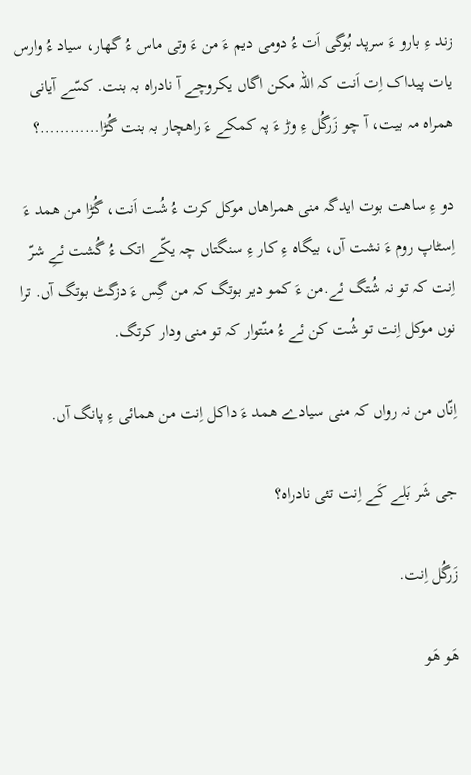زند ءِ بارو ءَ سرپد بُوگی اَت ءُ دومی دیم ءَ من ءَ وتی ماس ءُ گھار، سیاد ءُ وارس یات پیداک اِت اَنت کہ اللہ مکن اگاں یکروچے آ نادراہ بہ بنت. کسّے آیانی ھمراہ مہ بیت، آ چو زَرگُل ءِ وڑ ءَ پہ کمکے ءَ راھچار بہ بنت گُڑا…………؟

دو ءِ ساھت بوت ایدگہ منی ھمراھاں موکل کرت ءُ شُت اَنت، گُڑا من ھمد ءَ اِسٹاپ روم ءَ نشت آں، بیگاہ ءِ کار ءِ سنگتاں چہ یکّے اتک ءُ گُشت ئےِ شرّ اِنت کہ تو نہ شُتگ ئے.من ءَ کمو دیر بوتگ کہ من گِس ءَ دزگٹ بوتگ آں. ترا نوں موکل اِنت تو شُت کن ئے ءُ منّتوار کہ تو منی ودار کرتگ.

اِنّاں من نہ رواں کہ منی سیادے ھمد ءَ داکل اِنت من ھمائی ءِ پانگ آں.

جی شَر بَلے کَے اِنت تئی نادراہ؟

زَرگُل اِنت.

ھَو ھَو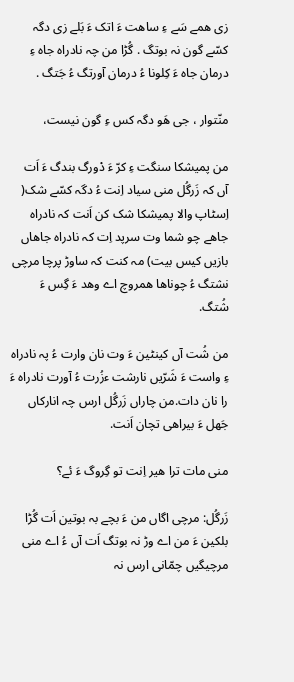زی ھمے سَے ءِ ساھت ءَ اتک ءَ بَلے زی دگہ کسّے گون نہ بوتگ . گُڑا من چہ نادراہ جاہ ءِ درمان جاہ ءَ کِلونا ءُ درمان آورتگ ءُ جَتگ .

منّتوار ، جی ھَو دگہ کس ءِ گون نیست،

من پمیشکا سنگت ءِ کرّ ءَ دْورگ بندگ ءَ اَت آں کہ زَرگُل منی سیاد اِنت ءُ دگہ کسّے شک( اِسٹاپ والا پمیشکا شک کن اَنت کہ نادراہ جاھے چو شما وت سرپد اِت کہ نادراہ جاھاں بازیں کیس بیت) مہ کنت کہ ساوڑ پرچا مرچی نشتگ ءُ چوناھا ھمروچ اے وھد ءَ گِس ءَ شُتگ.

من شُت آں کینٹین ءَ وت نان وارت ءُ پہ نادراہ ءِ واست ءَ شَرّیں نارشت ءزُرت ءُ آورت نادراہ ءَ را نان دات.من چاراں زَرگُل ارس چہ انارکاں جَھل ءَ بیراھی تچان اَنت.

منی مات ترا ھیر اِنت تو گِروگ ءَ ئے؟

زَرگُل: مرچی اگاں من ءَ بچے بہ بوتین اَت گُڑا بلکین ءَ من اے وڑ نہ بوتگ اَت آں ءُ اے منی مرچیگیں چمّانی ارس نہ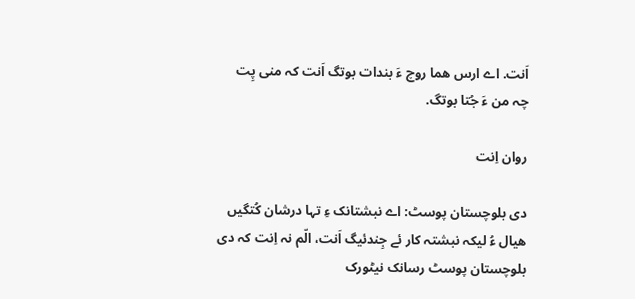اَنت. اے ارس ھما روچ ءَ بندات بوتگ اَنت کہ منی پِت چہ من ءَ جُتا بوتگ.

روان اِنت

دی بلوچستان پوسٹ: اے نبشتانک ءِ تہا درشان کُتگیں ھیال ءُ لیکہ نبشتہ کار ئے جِندئیگ اَنت، الّم نہ اِنت کہ دی بلوچستان پوسٹ رسانک نیٹورک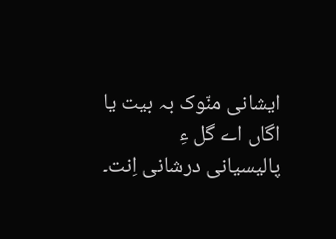ایشانی منّوک بہ بیت یا اگاں اے گل ءِ پالیسیانی درشانی اِنت۔